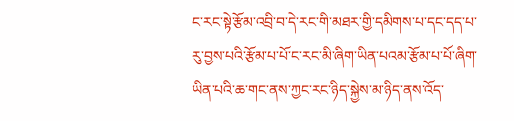ང་རང་སྟེ་རྩོམ་འབྲི་བ་དེ་རང་གི་མཐར་གྱི་དམིགས་པ་དང་དད་པ་རུ་བྱས་པའི་རྩོམ་པ་པོ་ང་རང་མི་ཞིག་ཡིན་པའམ་རྩོམ་པ་པོ་ཞིག་ཡིན་པའི་ཆ་གང་ནས་ཀྱང་རང་ཉིད་སྐྱེས་མ་ཉིད་ནས་འོད་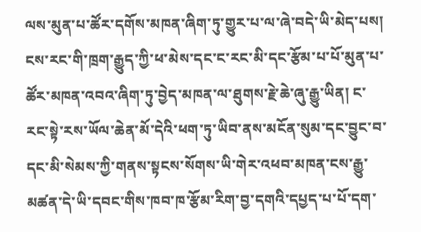ལས་མུན་པ་ཚོར་དགོས་མཁན་ཞིག་ཏུ་གྱུར་པ་ལ་ཞེ་བདེ་ཡི་མེད་པས། ངས་རང་གི་ཁྲག་རྒྱུད་ཀྱི་ཕ་མེས་དང་ང་རང་མི་དང་རྩོམ་པ་པོ་མུན་པ་ཚོར་མཁན་འབའ་ཞིག་ཏུ་བྱེད་མཁན་ལ་ཐུགས་རྗེ་ཆེ་ཞུ་རྒྱུ་ཡིན། ང་རང་སྟེ་རས་ཡོལ་ཆེན་མོ་དེའི་ཕག་ཏུ་ཡིབ་ནས་མངོན་སུམ་དང་བྱུང་བ་དང་མི་སེམས་ཀྱི་གནས་སྟངས་སོགས་ཡི་གེར་འཕབ་མཁན་ངས་རྒྱུ་མཚན་དེ་ཡི་དབང་གིས་ཁབ་ཁ་རྩོམ་རིག་བྱ་དགའི་དཔྱད་པ་པོ་དག་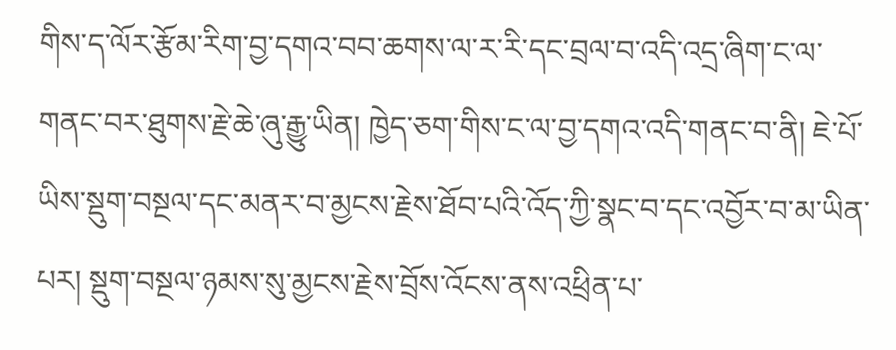གིས་ད་ལོར་རྩོམ་རིག་བྱ་དགའ་བབ་ཆགས་ལ་ར་རི་དང་བྲལ་བ་འདི་འདྲ་ཞིག་ང་ལ་གནང་བར་ཐུགས་རྗེ་ཆེ་ཞུ་རྒྱུ་ཡིན། ཁྱེད་ཅག་གིས་ང་ལ་བྱ་དགའ་འདི་གནང་བ་ནི། ཇེ་པོ་ཡིས་སྡུག་བསྔལ་དང་མནར་བ་མྱངས་རྗེས་ཐོབ་པའི་འོད་ཀྱི་སྣང་བ་དང་འབྱོར་བ་མ་ཡིན་པར། སྡུག་བསྔལ་ཉམས་སུ་མྱངས་རྗེས་བྲོས་འོངས་ནས་འཕྲིན་པ་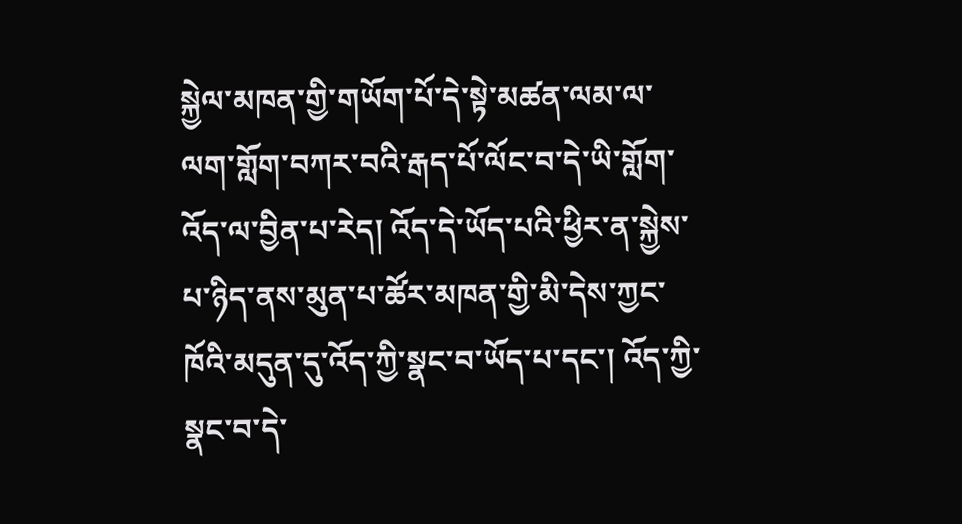སྐྱེལ་མཁན་གྱི་གཡོག་པོ་དེ་སྟེ་མཚན་ལམ་ལ་ལག་གློག་བཀར་བའི་རྒད་པོ་ལོང་བ་དེ་ཡི་གློག་འོད་ལ་བྱིན་པ་རེད། འོད་དེ་ཡོད་པའི་ཕྱིར་ན་སྐྱེས་པ་ཉིད་ནས་མུན་པ་ཚོར་མཁན་གྱི་མི་དེས་ཀྱང་ཁོའི་མདུན་དུ་འོད་ཀྱི་སྣང་བ་ཡོད་པ་དང་། འོད་ཀྱི་སྣང་བ་དེ་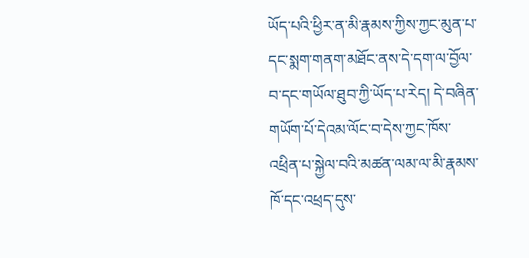ཡོད་པའི་ཕྱིར་ན་མི་རྣམས་ཀྱིས་ཀྱང་མུན་པ་དང་སྨག་གནག་མཐོང་ནས་དེ་དག་ལ་བྱོལ་བ་དང་གཡོལ་ཐུབ་ཀྱི་ཡོད་པ་རེད། དེ་བཞིན་གཡོག་པོ་དེའམ་ལོང་བ་དེས་ཀྱང་ཁོས་འཕྲིན་པ་སྐྱེལ་བའི་མཚན་ལམ་ལ་མི་རྣམས་ཁོ་དང་འཕྲད་དུས་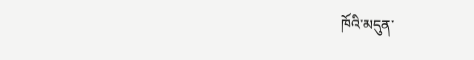ཁོའི་མདུན་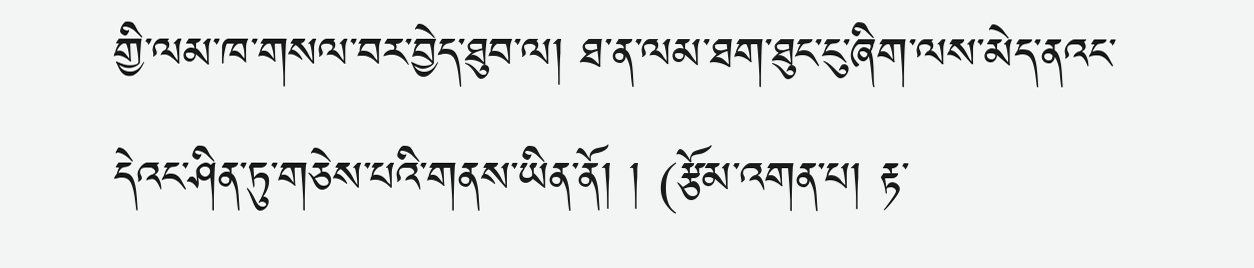གྱི་ལམ་ཁ་གསལ་བར་བྱེད་ཐུབ་ལ། ཐ་ན་ལམ་ཐག་ཐུང་ངུ་ཞིག་ལས་མེད་ནའང་དེའང་ཤིན་ཏུ་གཅེས་པའི་གནས་ཡིན་ནོ། ། (རྩོམ་འགན་པ། རྟ་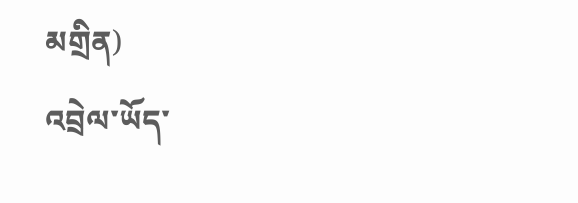མགྲིན)
འབྲེལ་ཡོད་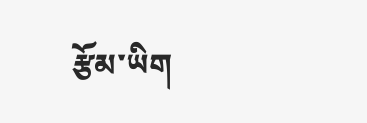རྩོམ་ཡིག